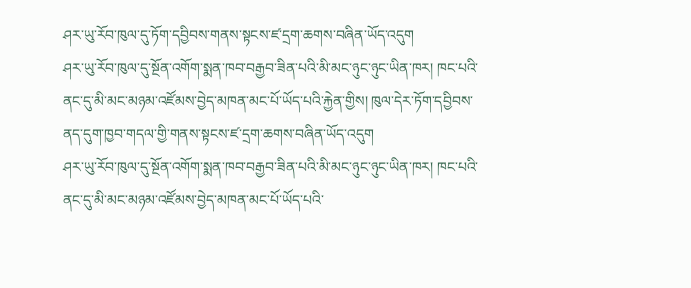ཤར་ཡུ་རོབ་ཁུལ་དུ་ཏོག་དབྱིབས་གནས་སྟངས་ཛ་དྲག་ཆགས་བཞིན་ཡོད་འདུག
ཤར་ཡུ་རོབ་ཁུལ་དུ་སྔོན་འགོག་སྨན་ཁབ་བརྒྱབ་ཟིན་པའི་མི་མང་ཉུང་ཉུང་ཡིན་ཁར། ཁང་པའི་ནང་དུ་མི་མང་མཉམ་འཛོམས་བྱེད་མཁན་མང་པོ་ཡོད་པའི་རྐྱེན་གྱིས། ཁུལ་དེར་ཏོག་དབྱིབས་ནད་དུག་ཁྱབ་གདལ་གྱི་གནས་སྟངས་ཛ་དྲག་ཆགས་བཞིན་ཡོད་འདུག
ཤར་ཡུ་རོབ་ཁུལ་དུ་སྔོན་འགོག་སྨན་ཁབ་བརྒྱབ་ཟིན་པའི་མི་མང་ཉུང་ཉུང་ཡིན་ཁར། ཁང་པའི་ནང་དུ་མི་མང་མཉམ་འཛོམས་བྱེད་མཁན་མང་པོ་ཡོད་པའི་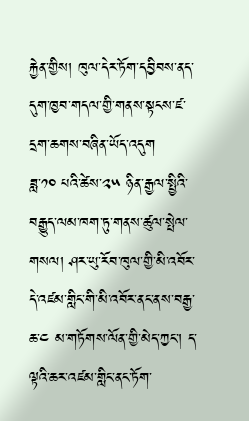རྐྱེན་གྱིས། ཁུལ་དེར་ཏོག་དབྱིབས་ནད་དུག་ཁྱབ་གདལ་གྱི་གནས་སྟངས་ཛ་དྲག་ཆགས་བཞིན་ཡོད་འདུག
ཟླ་༡༠ པའི་ཚེས་༢༥ ཉིན་རྒྱལ་སྤྱིའི་བརྒྱུད་ལམ་ཁག་ཏུ་གནས་ཚུལ་སྤེལ་གསལ། ཤར་ཡུ་རོབ་ཁུལ་གྱི་མི་འབོར་དེ་འཛམ་གླིང་གི་མི་འབོར་ནང་ནས་བརྒྱ་ཆ་༤ མ་གཏོགས་ལོན་གྱི་མེད་ཀྱང་། ད་ལྟའི་ཆར་འཛམ་གླིང་ནང་ཏོག་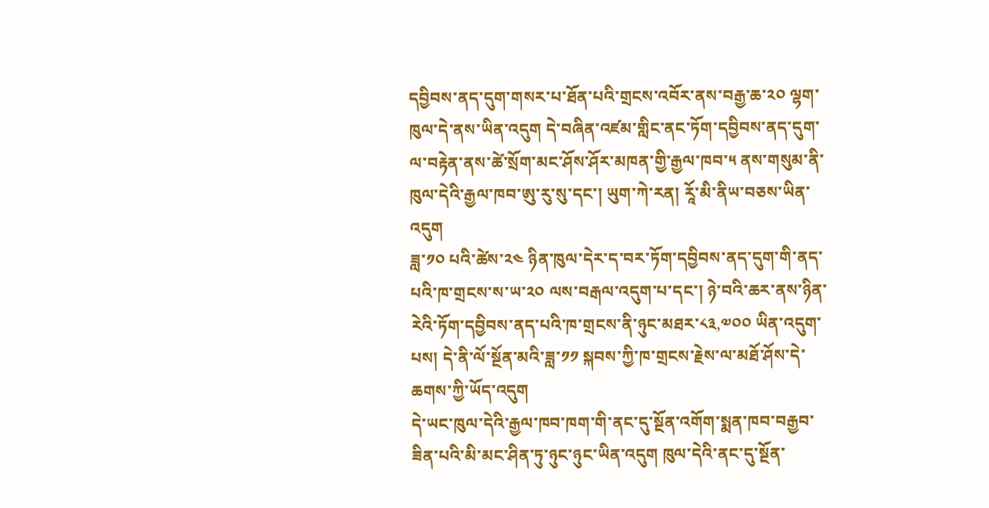དབྱིབས་ནད་དུག་གསར་པ་ཐོན་པའི་གྲངས་འབོར་ནས་བརྒྱ་ཆ་༢༠ ལྷག་ཁུལ་དེ་ནས་ཡིན་འདུག དེ་བཞིན་འཛམ་གླིང་ནང་ཏོག་དབྱིབས་ནད་དུག་ལ་བརྟེན་ནས་ཚེ་སྲོག་མང་ཤོས་ཤོར་མཁན་གྱི་རྒྱལ་ཁབ་༥ ནས་གསུམ་ནི་ཁུལ་དེའི་རྒྱལ་ཁབ་ཨུ་རུ་སུ་དང་། ཡུག་ཀེ་རན། རཱོ་མི་ནིཡ་བཅས་ཡིན་འདུག
ཟླ་༡༠ པའི་ཚེས་༢༤ ཉིན་ཁུལ་དེར་ད་བར་ཏོག་དབྱིབས་ནད་དུག་གི་ནད་པའི་ཁ་གྲངས་ས་ཡ་༢༠ ལས་བརྒལ་འདུག་པ་དང་། ཉེ་བའི་ཆར་ནས་ཉིན་རེའི་ཏོག་དབྱིབས་ནད་པའི་ཁ་གྲངས་ནི་ཉུང་མཐར་༨༣,༧༠༠ ཡིན་འདུག་པས། དེ་ནི་ལོ་སྔོན་མའི་ཟླ་༡༡ སྐབས་ཀྱི་ཁ་གྲངས་རྗེས་ལ་མཐོ་ཤོས་དེ་ཆགས་ཀྱི་ཡོད་འདུག
དེ་ཡང་ཁུལ་དེའི་རྒྱལ་ཁབ་ཁག་གི་ནང་དུ་སྔོན་འགོག་སྨན་ཁབ་བརྒྱབ་ཟིན་པའི་མི་མང་ཤིན་ཏུ་ཉུང་ཉུང་ཡིན་འདུག ཁུལ་དེའི་ནང་དུ་སྔོན་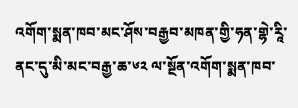འགོག་སྨན་ཁབ་མང་ཤོས་བརྒྱབ་མཁན་གྱི་ཧན་གྷེ་རཱི་ནང་དུ་མི་མང་བརྒྱ་ཆ་༦༢ ལ་སྔོན་འགོག་སྨན་ཁབ་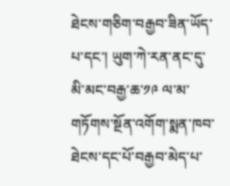ཐེངས་གཅིག་བརྒྱབ་ཟིན་ཡོད་པ་དང་། ཡུག་ཀེ་རན་ནང་དུ་མི་མང་བརྒྱ་ཆ་༡༩ ལ་མ་གཏོགས་སྔོན་འགོག་སྨན་ཁབ་ཐེངས་དང་པོ་བརྒྱབ་མེད་པ་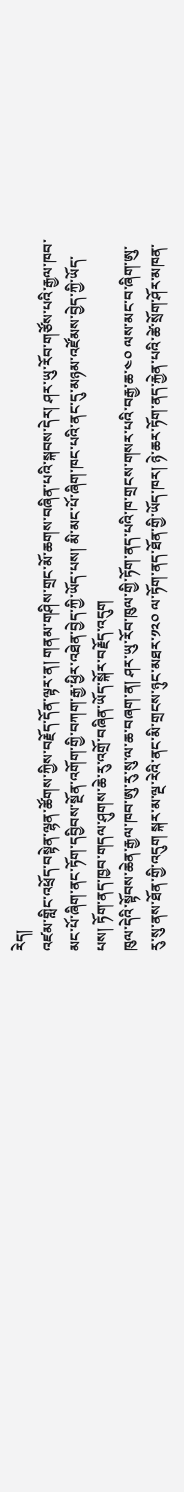རེད།
འཛམ་གླིང་འཕྲོད་བསྟེན་ལྷན་ཚོགས་ཀྱིས་བརྗོད་དོན་ལྟར་ན། གནམ་གཤིས་གྲང་མོ་ཆགས་བཞིན་པའི་སྐབས་དེར། ཤར་ཡུ་རོབ་གཙོས་པའི་རྒྱལ་ཁབ་མང་པོ་ཞིག་ནང་ཏོག་དབྱིབས་སྔོན་འགོག་གྱི་བཀག་རྒྱ་ཕྱིར་འཐེན་བྱེད་ཀྱི་ཡོད་པས། མི་མང་པོ་ཞིག་ཁང་པའི་ནང་དུ་མཉམ་འཛོམས་བྱེད་ཀྱི་ཡོད་པས། ཏོག་ནད་ཁྱབ་གདལ་ཤུགས་ཆེ་རུ་འགྲོ་བཞིན་ཡོད་སྐོར་བརྗོད་འདུག
ཁུལ་དེའི་སྟོབས་ཆེན་རྒྱལ་ཁབ་ཨུ་རུ་སུ་ལ་ཆ་བཞག་ན། ཤར་ཡུ་རོབ་ཁུལ་གྱི་ཏོག་ནད་པའི་ཁ་གྲངས་གསར་པའི་བརྒྱ་ཆ་༤༠ ལས་མང་བ་ཞིག་ཨུ་རུ་སུ་ནས་ཐོན་གྱི་འདུག སྐར་མ་ལྔ་རེའི་ནང་མི་གྲངས་ཉུང་མཐར་༡༢༠ ལ་ཏོག་ནད་ཐོན་གྱི་ཡོད་ཁར། ཉེ་ཆར་ཏོག་ནད་རྐྱེན་པའི་ཚེ་སྲོག་ཤོར་མཁན་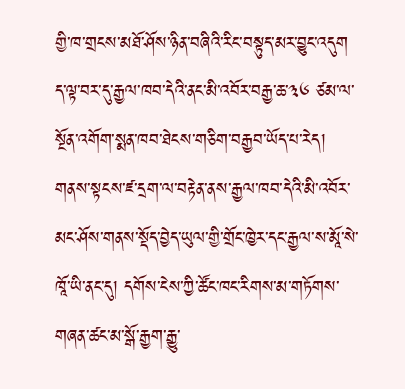གྱི་ཁ་གྲངས་མཐོ་ཤོས་ཉིན་བཞིའི་རིང་བསྟུད་མར་བྱུང་འདུག ད་ལྟ་བར་དུ་རྒྱལ་ཁབ་དེའི་ནང་མི་འབོར་བརྒྱ་ཆ་༣༦ ཙམ་ལ་སྔོན་འགོག་སྨན་ཁབ་ཐེངས་གཅིག་བརྒྱབ་ཡོད་པ་རེད། གནས་སྟངས་ཛ་དྲག་ལ་བརྟེན་ནས་རྒྱལ་ཁབ་དེའི་མི་འབོར་མང་ཤོས་གནས་སྡོད་བྱེད་ཡུལ་གྱི་གྲོང་ཁྱེར་དང་རྒྱལ་ས་མཱོ་སེ་ཁཱོ་ཡི་ནང་དུ། དགོས་ངེས་ཀྱི་ཚོང་ཁང་རིགས་མ་གཏོགས་གཞན་ཚང་མ་སྒོ་རྒྱག་རྒྱུ་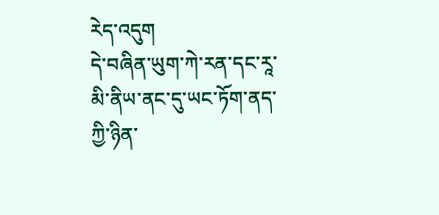རེད་འདུག
དེ་བཞིན་ཡུག་ཀེ་རན་དང་རཱ་མི་ནིཡ་ནང་དུ་ཡང་ཏོག་ནད་ཀྱི་ཉིན་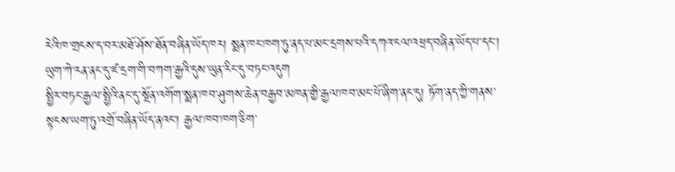རེའི་ཁ་གྲངས་ད་བར་མཐོ་ཤོས་ཐོན་བཞིན་ཡོད་ཁར། སྨན་ཁང་ཁག་ཏུ་ནད་པ་མང་དྲགས་པའི་དཀའ་ངལ་འཕྲད་བཞིན་ཡོད་པ་དང་། ཡུག་ཀེ་རན་ནང་དུ་ཛ་དྲག་གི་བཀག་རྒྱའི་དུས་ཡུན་རིང་དུ་བཏང་འདུག
སྤྱིར་བཏང་རྒྱལ་སྤྱིའི་ནང་དུ་སྔོན་འགོག་སྨན་ཁབ་ཤུགས་ཆེན་བརྒྱབ་མཁན་གྱི་རྒྱལ་ཁབ་མང་པོ་ཞིག་ནང་དུ། ཏོག་ནད་ཀྱི་གནས་སྟངས་ཡག་ཏུ་འགྲོ་བཞིན་ཡོད་ནའང་། རྒྱལ་ཁབ་ཁག་ཅིག་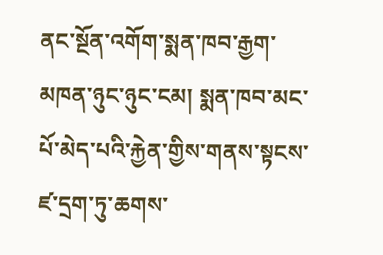ནང་སྔོན་འགོག་སྨན་ཁབ་རྒྱག་མཁན་ཉུང་ཉུང་ངམ། སྨན་ཁབ་མང་པོ་མེད་པའི་རྐྱེན་གྱིས་གནས་སྟངས་ཛ་དྲག་ཏུ་ཆགས་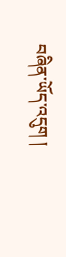བཞིན་ཡོད་འདུག །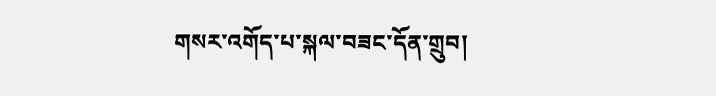གསར་འགོད་པ་སྐལ་བཟང་དོན་གྲུབ།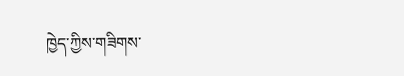ཁྱེད་ཀྱིས་གཟིགས་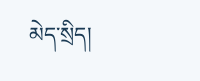མེད་སྲིད།